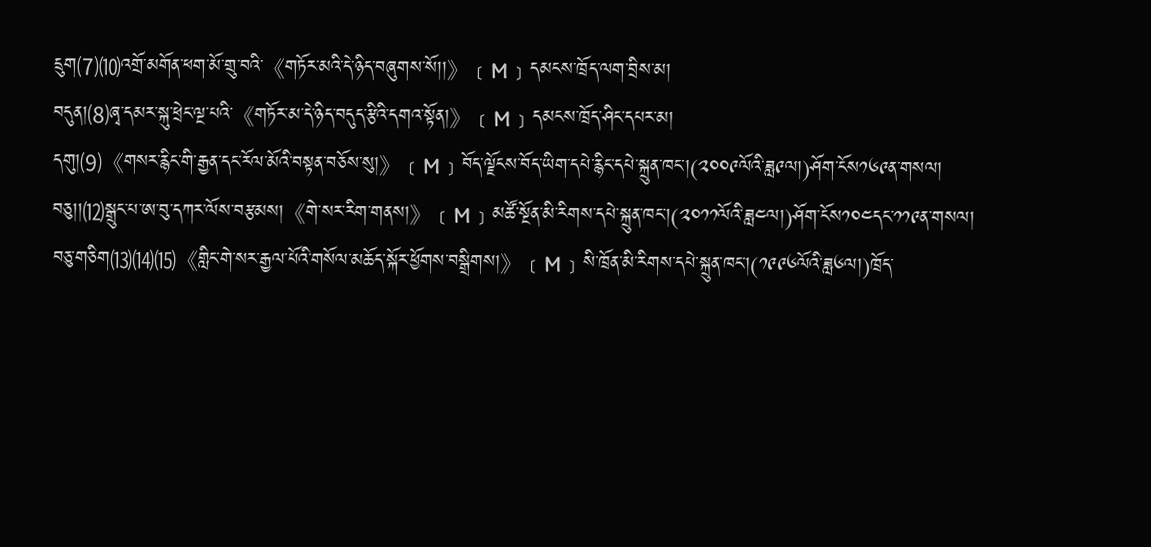དྲུག⑺⑽འགྲོ་མགོན་ཕག་མོ་གྲུ་བའི་《གཏོར་མའི་དེ་ཉིད་བཞུགས་སོ།།》﹝M﹞དམངས་ཁྲོད་ལག་བྲིས་མ།
བདུན།⑻ཞྭ་དམར་སྐུ་ཕྲེང་ལྔ་པའི་《གཏོར་མ་དེ་ཉིད་བདུད་རྩིའི་དགའ་སྟོན།》﹝M﹞དམངས་ཁྲོད་ཤིང་དཔར་མ།
དགུ།⑼《གསར་རྙིང་གི་རྒྱན་དང་རོལ་མོའི་བསྟན་བཅོས་སུ།》﹝M﹞བོད་ལྗོངས་བོད་ཡིག་དཔེ་རྙིང་དཔེ་སྐྲུན་ཁང་།(༢༠༠༩ལོའི་ཟླ༩ལ།)ཤོག་ངོས༡༦༩ན་གསལ།
བཅུ།།⑿སྒྲུང་པ་ཨ་བུ་དཀར་ལོས་བརྩམས།《གེ་སར་རིག་གནས།》﹝M﹞མཚོ་སྔོན་མི་རིགས་དཔེ་སྐྲུན་ཁང་།(༢༠༡༡ལོའི་ཟླ༤ལ།)ཤོག་ངོས༡༠༤དང་༡༡༩ན་གསལ།
བཅུ་གཅིག⒀⒁⒂《གླིང་གེ་སར་རྒྱལ་པོའི་གསོལ་མཆོད་སྐོར་ཕྱོགས་བསྒྲིགས།》﹝M﹞སི་ཁྲོན་མི་རིགས་དཔེ་སྐྲུན་ཁང་།(༡༩༩༦ལོའི་ཟླ༦ལ།)ཁྲོད་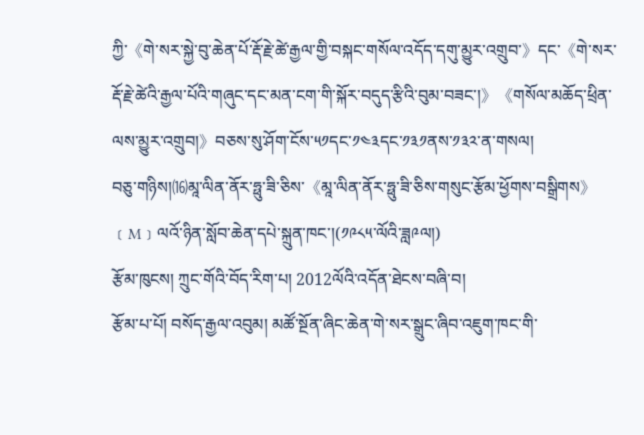ཀྱི་《གེ་སར་སྐྱེ་བུ་ཆེན་པོ་རྡོ་རྗེ་ཚེ་རྒྱལ་གྱི་བསྐང་གསོལ་འདོད་དགུ་མྱུར་འགྲུབ་》དང་《གེ་སར་རྡོ་རྗེ་ཚེའི་རྒྱལ་པོའི་གཞུང་དང་མན་ངག་གི་སྐོར་བདུད་རྩིའི་བུམ་བཟང་།》《གསོལ་མཆོད་ཕྲིན་ལས་མྱུར་འགྲུབ།》བཅས་སུ་ཤོག་ངོས་༥༡དང་༡༤༣དང་༡༣༡ནས་༡༣༢་ན་གསལ།
བཅུ་གཉིས།⒃མཱ་ལིན་ནོར་ཧྥུ་ཟི་ཅིས་《མཱ་ལིན་ནོར་ཧྥུ་ཟི་ཅིས་གསུང་རྩོམ་ཕྱོགས་བསྒྲིགས》﹝M﹞ལའོ་ཉིན་སློབ་ཆེན་དཔེ་སྐྲུན་ཁང་།(༡༩༨༥་ལོའི་ཟླ༩ལ།)
རྩོམ་ཁུངས། ཀྲུང་གོའི་བོད་རིག་པ། 2012ལོའི་འདོན་ཐེངས་བཞི་བ།
རྩོམ་པ་པོ། བསོད་རྒྱལ་འབུམ། མཚོ་སྔོན་ཞིང་ཆེན་གེ་སར་སྒྲུང་ཞིབ་འཇུག་ཁང་གི་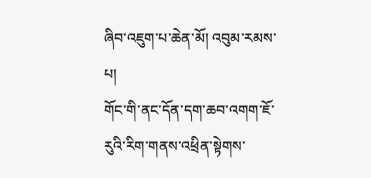ཞིབ་འཇུག་པ་ཆེན་མོ། འབུམ་རམས་པ།
གོང་གི་ནང་དོན་དག་ཆབ་འགག་ཇོ་རུའི་རིག་གནས་འཕྲིན་སྟེགས་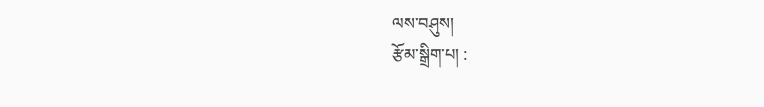ལས་བཤུས།
རྩོམ་སྒྲིག་པ། :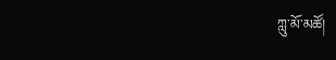ཀླུ་མོ་མཚོ།